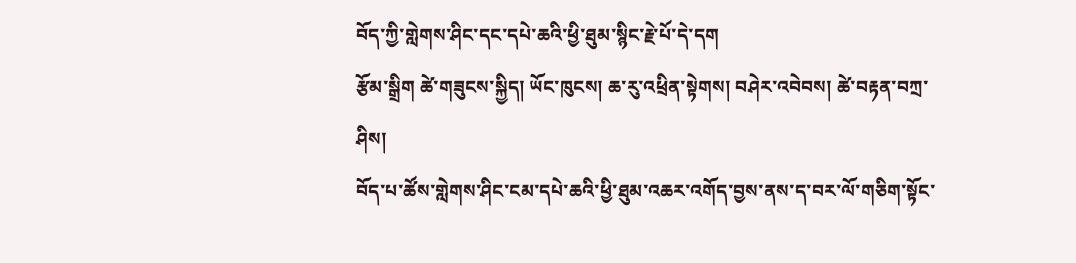བོད་ཀྱི་གླེགས་ཤིང་དང་དཔེ་ཆའི་ཕྱི་ཐུམ་སྙིང་རྗེ་པོ་དེ་དག
རྩོམ་སྒྲིག ཚེ་གཟུངས་སྐྱིད། ཡོང་ཁུངས། ཆ་རུ་འཕྲིན་སྟེགས། བཤེར་འབེབས། ཚེ་བརྟན་བཀྲ་ཤིས།
བོད་པ་ཚོས་གླེགས་ཤིང་ངམ་དཔེ་ཆའི་ཕྱི་ཐུམ་འཆར་འགོད་བྱས་ནས་ད་བར་ལོ་གཅིག་སྟོང་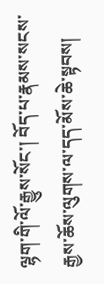ལྷག་གི་ལོ་རྒྱུས་སོང་། བོད་པ་རྣམས་སངས་རྒྱས་ཆོས་ལུགས་ལ་དད་མོས་ཆེ་སྟབས།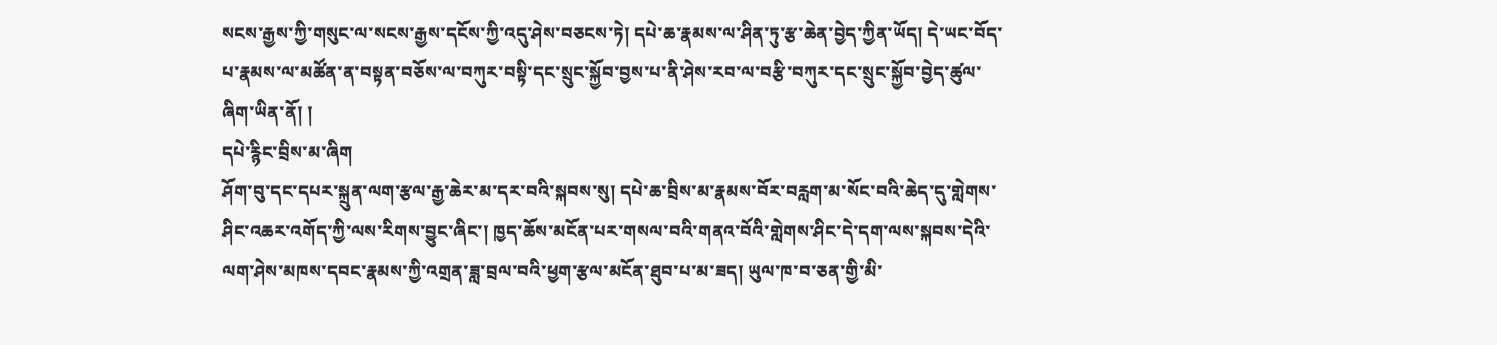སངས་རྒྱས་ཀྱི་གསུང་ལ་སངས་རྒྱས་དངོས་ཀྱི་འདུ་ཤེས་བཅངས་ཏེ། དཔེ་ཆ་རྣམས་ལ་ཤིན་ཏུ་རྩ་ཆེན་བྱེད་ཀྱིན་ཡོད། དེ་ཡང་བོད་པ་རྣམས་ལ་མཚོན་ན་བསྟན་བཅོས་ལ་བཀུར་བསྟི་དང་སྲུང་སྐྱོབ་བྱས་པ་ནི་ཤེས་རབ་ལ་བརྩི་བཀུར་དང་སྲུང་སྐྱོབ་བྱེད་ཚུལ་ཞིག་ཡིན་ནོ། །
དཔེ་རྙིང་བྲིས་མ་ཞིག
ཤོག་བུ་དང་དཔར་སྐྲུན་ལག་རྩལ་རྒྱ་ཆེར་མ་དར་བའི་སྐབས་སུ། དཔེ་ཆ་བྲིས་མ་རྣམས་བོར་བརླག་མ་སོང་བའི་ཆེད་དུ་གླེགས་ཤིང་འཆར་འགོད་ཀྱི་ལས་རིགས་བྱུང་ཞིང་། ཁྱད་ཆོས་མངོན་པར་གསལ་བའི་གནའ་བོའི་གླེགས་ཤིང་དེ་དག་ལས་སྐབས་དེའི་ལག་ཤེས་མཁས་དབང་རྣམས་ཀྱི་འགྲན་ཟླ་བྲལ་བའི་ཕྱག་རྩལ་མངོན་ཐུབ་པ་མ་ཟད། ཡུལ་ཁ་བ་ཅན་གྱི་མི་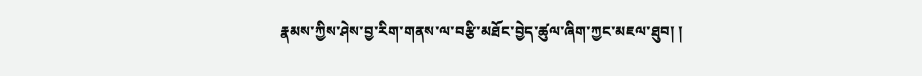རྣམས་ཀྱིས་ཤེས་བྱ་རིག་གནས་ལ་བརྩི་མཐོང་བྱེད་ཚུལ་ཞིག་ཀྱང་མཇལ་ཐུབ། །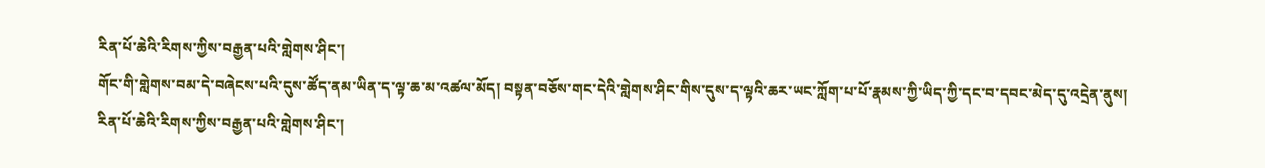རིན་པོ་ཆེའི་རིགས་ཀྱིས་བརྒྱན་པའི་གླེགས་ཤིང་།
གོང་གི་གླེགས་བམ་དེ་བཞེངས་པའི་དུས་ཚོད་ནམ་ཡིན་ད་ལྟ་ཆ་མ་འཚལ་མོད། བསྟན་བཅོས་གང་དེའི་གླེགས་ཤིང་གིས་དུས་ད་ལྟའི་ཆར་ཡང་ཀློག་པ་པོ་རྣམས་ཀྱི་ཡིད་ཀྱི་དང་བ་དབང་མེད་དུ་འདྲེན་ནུས།
རིན་པོ་ཆེའི་རིགས་ཀྱིས་བརྒྱན་པའི་གླེགས་ཤིང་།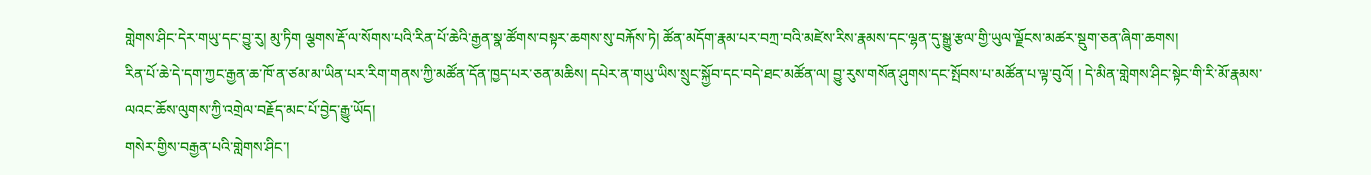གླེགས་ཤིང་དེར་གཡུ་དང་བྱུ་རུ། མུ་ཏིག ལྕགས་རྡོ་ལ་སོགས་པའི་རིན་པོ་ཆེའི་རྒྱན་སྣ་ཚོགས་བསྟར་ཆགས་སུ་བརྐོས་ཏེ། ཚོན་མདོག་རྣམ་པར་བཀྲ་བའི་མཛེས་རིས་རྣམས་དང་ལྷན་དུ་སྒྱུ་རྩལ་གྱི་ཡུལ་ལྗོངས་མཚར་སྡུག་ཅན་ཞིག་ཆགས།
རིན་པོ་ཆེ་དེ་དག་ཀྱང་རྒྱན་ཆ་ཁོ་ན་ཙམ་མ་ཡིན་པར་རིག་གནས་ཀྱི་མཚོན་དོན་ཁྱད་པར་ཅན་མཆིས། དཔེར་ན་གཡུ་ཡིས་སྲུང་སྐྱོབ་དང་བདེ་ཐང་མཚོན་ལ། བྱུ་རུས་གསོན་ཤུགས་དང་སྤོབས་པ་མཚོན་པ་ལྟ་བུའོ། ། དེ་མིན་གླེགས་ཤིང་སྟེང་གི་རི་མོ་རྣམས་ལའང་ཆོས་ལུགས་ཀྱི་འགྲེལ་བརྗོད་མང་པོ་བྱེད་རྒྱུ་ཡོད།
གསེར་གྱིས་བརྒྱན་པའི་གླེགས་ཤིང་།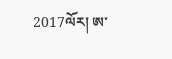2017ལོར། ཨ་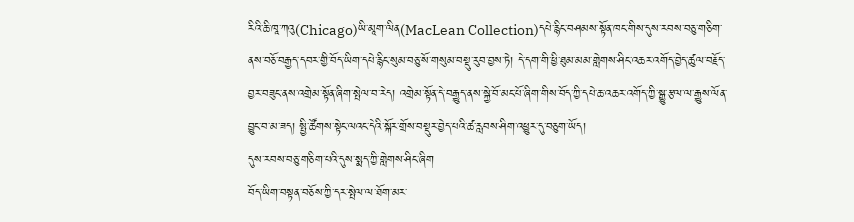རིའི་ཆི་ཁཱ་ཀའུ(Chicago)ཡི་མཱག་ལིན(MacLean Collection)དཔེ་རྙིང་བཤམས་སྟོན་ཁང་གིས་དུས་རབས་བཅུ་གཅིག་ནས་བཅོ་བརྒྱད་དབར་གྱི་བོད་ཡིག་དཔེ་རྙིང་སུམ་བཅུ་སོ་གསུམ་བསྡུ་རུབ་བྱས་ཏེ། དེ་དག་གི་ཕྱི་ཐུམ་མམ་གླེགས་ཤིང་འཆར་འགོད་བྱེད་ཚུལ་བརྗོད་བྱར་བཟུང་ནས་འགྲེམ་སྟོན་ཞིག་སྤེལ་བ་རེད། འགྲེམ་སྟོན་དེ་བརྒྱུད་ནས་སྐྱེ་བོ་མང་པོ་ཞིག་གིས་བོད་ཀྱི་དཔེ་ཆ་འཆར་འགོད་ཀྱི་སྒྱུ་རྩལ་ལ་རྒྱུས་ལོན་བྱུང་བ་མ་ཟད། སྤྱི་ཚོགས་སྟེང་ལའང་དེའི་སྐོར་གྲོས་བསྡུར་བྱེད་པའི་ཚ་རླབས་ཤིག་འཕྱུར་དུ་བཅུག་ཡོད།
དུས་རབས་བཅུ་གཅིག་པའི་དུས་སྨད་ཀྱི་གླེགས་ཤིང་ཞིག
བོད་ཡིག་བསྟན་བཅོས་ཀྱི་དར་སྤེལ་ལ་ཐོག་མར་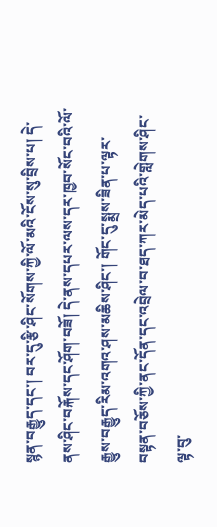སྙན་བརྒྱུད་དང་། བར་དུ་རྩི་ཤིང་སོགས་ཀྱི་ལོ་མའི་ངོས་སུ་བྲིས་པ། དེ་ནས་ཤིང་བརྐོས་དང་ཤོག་བཟོ། དེ་ནས་དཔར་ལས་དར་ཁྱབ་སོང་བའི་ལོ་རྒྱུས་བརྒྱུད་རིམ་འགའ་ཤས་མཆིས་ཤིང་། གོང་དུ་སྨྲས་ཟིན་པ་ལྟར་བསྟན་བཅོས་ཀྱི་ནང་དོན་དང་འབྲེལ་བ་ཐད་ཀར་མེད་པའི་གླེགས་ཤིང་ལྟ་བུ་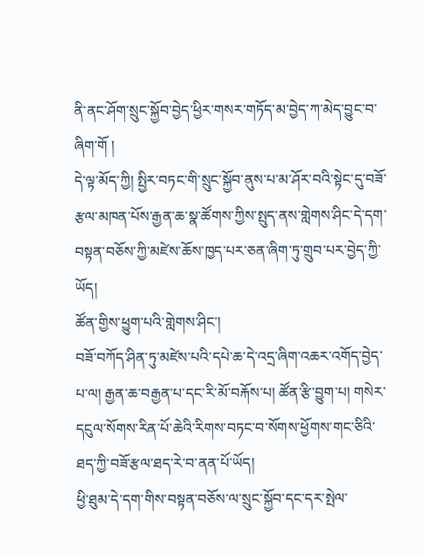ནི་ནང་ཤོག་སྲུང་སྐྱོབ་བྱེད་ཕྱིར་གསར་གཏོད་མ་བྱེད་ཀ་མེད་བྱུང་བ་ཞིག་གོ །
དེ་ལྟ་མོད་ཀྱི། སྤྱིར་བཏང་གི་སྲུང་སྐྱོབ་ནུས་པ་མ་ཤོར་བའི་སྟེང་དུ་བཟོ་རྩལ་མཁན་པོས་རྒྱན་ཆ་སྣ་ཚོགས་ཀྱིས་སྤུད་ནས་གླེགས་ཤིང་དེ་དག་བསྟན་བཅོས་ཀྱི་མཛེས་ཆོས་ཁྱད་པར་ཅན་ཞིག་ཏུ་གྲུབ་པར་བྱེད་ཀྱི་ཡོད།
ཚོན་གྱིས་ཕྱུག་པའི་གླེགས་ཤིང་།
བཟོ་བཀོད་ཤིན་ཏུ་མཛེས་པའི་དཔེ་ཆ་དེ་འདྲ་ཞིག་འཆར་འགོད་བྱེད་པ་ལ། རྒྱན་ཆ་བརྒྱན་པ་དང་རི་མོ་བརྐོས་པ། ཚོན་རྩི་བྱུག་པ། གསེར་དངུལ་སོགས་རིན་པོ་ཆེའི་རིགས་བཏང་བ་སོགས་ཕྱོགས་གང་ཅིའི་ཐད་ཀྱི་བཟོ་རྩལ་ཐད་རེ་བ་ནན་པོ་ཡོད།
ཕྱི་ཐུམ་དེ་དག་གིས་བསྟན་བཅོས་ལ་སྲུང་སྐྱོབ་དང་དར་སྤེལ་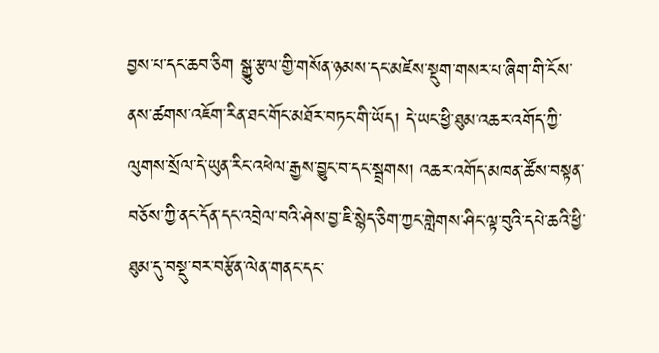བྱས་པ་དང་ཆབ་ཅིག སྒྱུ་རྩལ་གྱི་གསོན་ཉམས་དང་མཛེས་སྡུག་གསར་པ་ཞིག་གི་ངོས་ནས་ཚགས་འཇོག་རིན་ཐང་གོང་མཐོར་བཏང་གི་ཡོད། དེ་ཡང་ཕྱི་ཐུམ་འཆར་འགོད་ཀྱི་ལུགས་སྲོལ་དེ་ཡུན་རིང་འཕེལ་རྒྱས་བྱུང་བ་དང་སྦྲགས། འཆར་འགོད་མཁན་ཚོས་བསྟན་བཅོས་ཀྱི་ནང་དོན་དང་འབྲེལ་བའི་ཤེས་བྱ་ཇི་སྙེད་ཅིག་ཀྱང་གླེགས་ཤིང་ལྟ་བུའི་དཔེ་ཆའི་ཕྱི་ཐུམ་དུ་བསྡུ་བར་བརྩོན་ལེན་གནང་དང་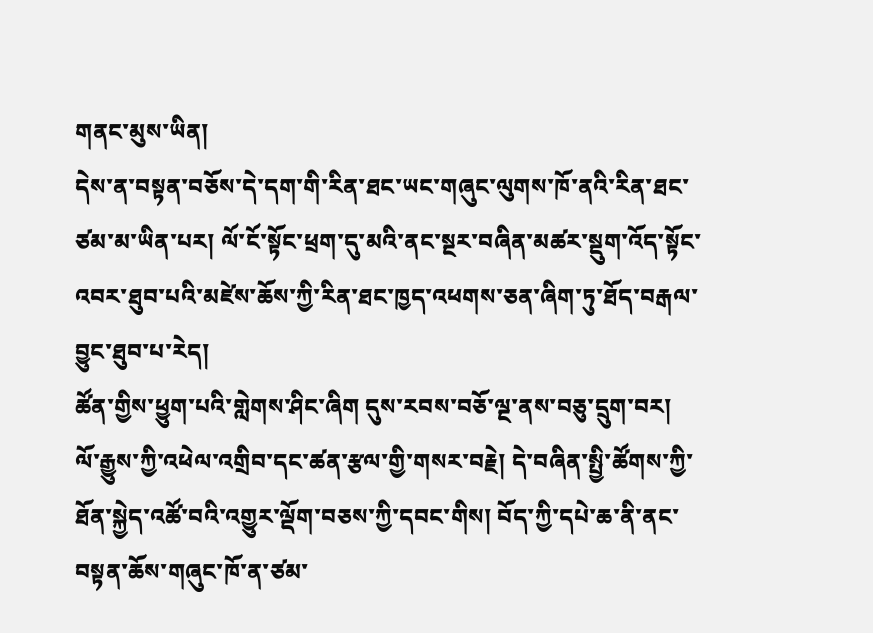གནང་མུས་ཡིན།
དེས་ན་བསྟན་བཅོས་དེ་དག་གི་རིན་ཐང་ཡང་གཞུང་ལུགས་ཁོ་ནའི་རིན་ཐང་ཙམ་མ་ཡིན་པར། ལོ་ངོ་སྟོང་ཕྲག་དུ་མའི་ནང་སྔར་བཞིན་མཚར་སྡུག་འོད་སྟོང་འབར་ཐུབ་པའི་མཛེས་ཆོས་ཀྱི་རིན་ཐང་ཁྱད་འཕགས་ཅན་ཞིག་ཏུ་ཐོད་བརྒལ་བྱུང་ཐུབ་པ་རེད།
ཚོན་གྱིས་ཕྱུག་པའི་གླེགས་ཤིང་ཞིག དུས་རབས་བཅོ་ལྔ་ནས་བཅུ་དྲུག་བར།
ལོ་རྒྱུས་ཀྱི་འཕེལ་འགྲིབ་དང་ཚན་རྩལ་གྱི་གསར་བརྗེ། དེ་བཞིན་སྤྱི་ཚོགས་ཀྱི་ཐོན་སྐྱེད་འཚོ་བའི་འགྱུར་ལྡོག་བཅས་ཀྱི་དབང་གིས། བོད་ཀྱི་དཔེ་ཆ་ནི་ནང་བསྟན་ཆོས་གཞུང་ཁོ་ན་ཙམ་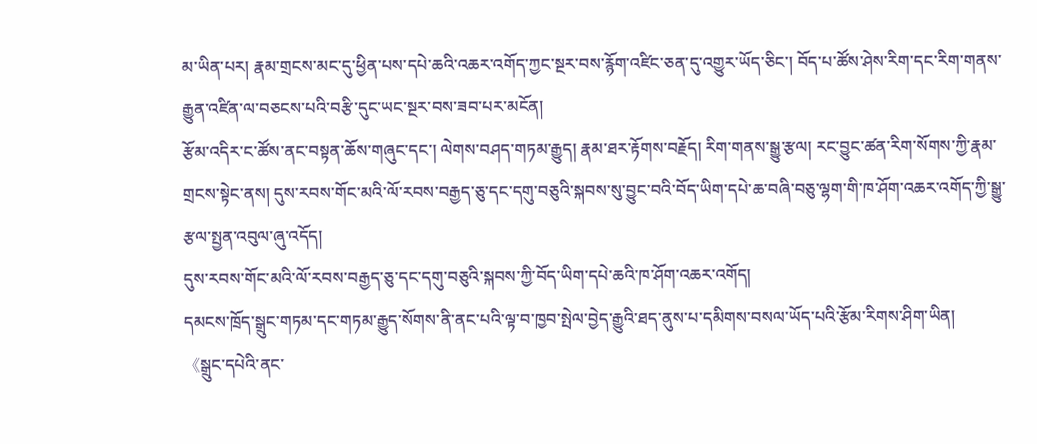མ་ཡིན་པར། རྣམ་གྲངས་མང་དུ་ཕྱིན་པས་དཔེ་ཆའི་འཆར་འགོད་ཀྱང་སྔར་བས་རྙོག་འཛིང་ཅན་དུ་འགྱུར་ཡོད་ཅིང་། བོད་པ་ཚོས་ཤེས་རིག་དང་རིག་གནས་རྒྱུན་འཛིན་ལ་བཅངས་པའི་བརྩི་དུང་ཡང་སྔར་བས་ཟབ་པར་མངོན།
རྩོམ་འདིར་ང་ཚོས་ནང་བསྟན་ཆོས་གཞུང་དང་། ལེགས་བཤད་གཏམ་རྒྱུད། རྣམ་ཐར་རྟོགས་བརྗོད། རིག་གནས་སྒྱུ་རྩལ། རང་བྱུང་ཚན་རིག་སོགས་ཀྱི་རྣམ་གྲངས་སྟེང་ནས། དུས་རབས་གོང་མའི་ལོ་རབས་བརྒྱད་ཅུ་དང་དགུ་བཅུའི་སྐབས་སུ་བྱུང་བའི་བོད་ཡིག་དཔེ་ཆ་བཞི་བཅུ་ལྷག་གི་ཁ་ཤོག་འཆར་འགོད་ཀྱི་སྒྱུ་རྩལ་སྤྱན་འབུལ་ཞུ་འདོད།
དུས་རབས་གོང་མའི་ལོ་རབས་བརྒྱད་ཅུ་དང་དགུ་བཅུའི་སྐབས་ཀྱི་བོད་ཡིག་དཔེ་ཆའི་ཁ་ཤོག་འཆར་འགོད།
དམངས་ཁྲོད་སྒྲུང་གཏམ་དང་གཏམ་རྒྱུད་སོགས་ནི་ནང་པའི་ལྟ་བ་ཁྱབ་སྤེལ་བྱེད་རྒྱུའི་ཐད་ནུས་པ་དམིགས་བསལ་ཡོད་པའི་རྩོམ་རིགས་ཤིག་ཡིན།
《སྒྲུང་དཔེའི་ནང་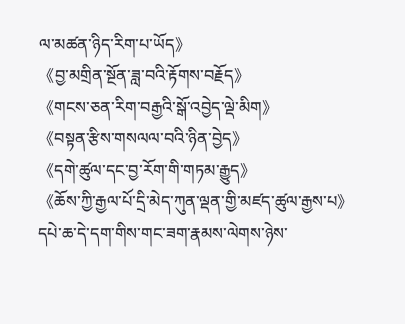ལ་མཚན་ཉིད་རིག་པ་ཡོད》
《བྱ་མགྲིན་སྔོན་ཟླ་བའི་རྟོགས་བརྗོད》
《གངས་ཅན་རིག་བརྒྱའི་སྒོ་འབྱེད་ལྡེ་མིག》
《བསྟན་རྩིས་གསལལ་བའི་ཉིན་བྱེད》
《དགེ་ཚུལ་དང་བྱ་རོག་གི་གཏམ་རྒྱུད》
《ཆོས་ཀྱི་རྒྱལ་པོ་དྲི་མེད་ཀུན་ལྡན་གྱི་མཛད་ཚུལ་རྒྱས་པ》
དཔེ་ཆ་དེ་དག་གིས་གང་ཟག་རྣམས་ལེགས་ཉེས་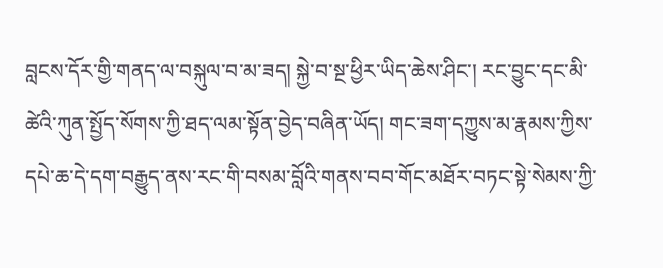བླངས་དོར་གྱི་གནད་ལ་བསྐུལ་བ་མ་ཟད། སྐྱེ་བ་སྔ་ཕྱིར་ཡིད་ཆེས་ཤིང་། རང་བྱུང་དང་མི་ཚེའི་ཀུན་སྤྱོད་སོགས་ཀྱི་ཐད་ལམ་སྟོན་བྱེད་བཞིན་ཡོད། གང་ཟག་དཀྱུས་མ་རྣམས་ཀྱིས་དཔེ་ཆ་དེ་དག་བརྒྱུད་ནས་རང་གི་བསམ་བློའི་གནས་བབ་གོང་མཐོར་བཏང་སྟེ་སེམས་ཀྱི་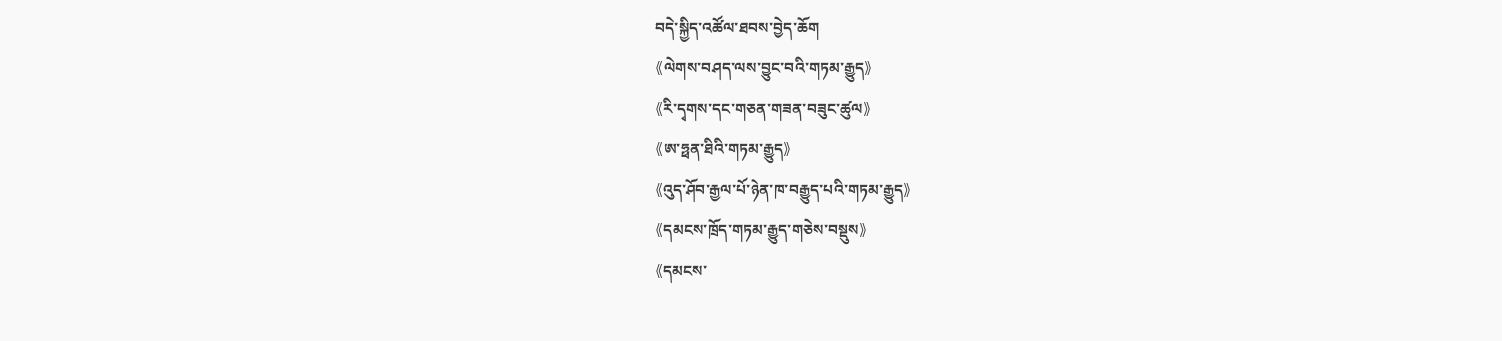བདེ་སྐྱིད་འཚོལ་ཐབས་བྱེད་ཆོག
《ལེགས་བཤད་ལས་བྱུང་བའི་གཏམ་རྒྱུད》
《རི་དྭགས་དང་གཅན་གཟན་བཟུང་ཚུལ》
《ཨ་ཧྥན་ཐིའི་གཏམ་རྒྱུད》
《འུད་ཤོབ་རྒྱལ་པོ་ཉེན་ཁ་བརྒྱུད་པའི་གཏམ་རྒྱུད》
《དམངས་ཁྲོད་གཏམ་རྒྱུད་གཅེས་བསྡུས》
《དམངས་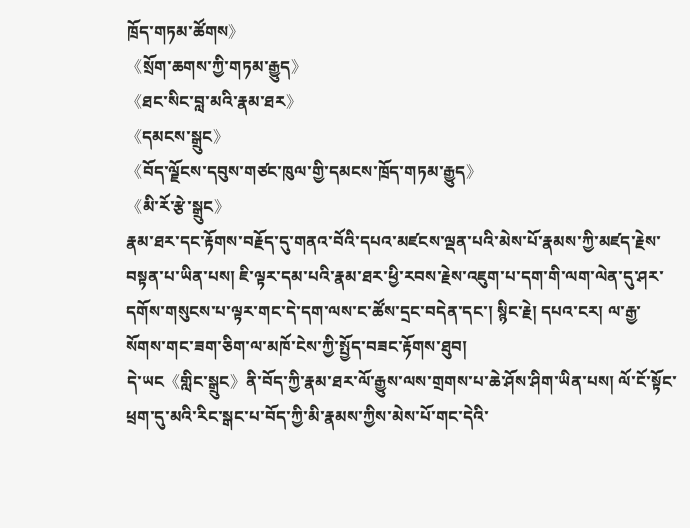ཁྲོད་གཏམ་ཚོགས》
《སྲོག་ཆགས་ཀྱི་གཏམ་རྒྱུད》
《ཐང་སིང་བླ་མའི་རྣམ་ཐར》
《དམངས་སྒྲུང》
《བོད་ལྗོངས་དབུས་གཙང་ཁུལ་གྱི་དམངས་ཁྲོད་གཏམ་རྒྱུད》
《མི་རོ་རྩེ་སྒྲུང》
རྣམ་ཐར་དང་རྟོགས་བརྗོད་དུ་གནའ་བོའི་དཔའ་མཛངས་ལྡན་པའི་མེས་པོ་རྣམས་ཀྱི་མཛད་རྗེས་བསྟན་པ་ཡིན་པས། ཇི་ལྟར་དམ་པའི་རྣམ་ཐར་ཕྱི་རབས་རྗེས་འཇུག་པ་དག་གི་ལག་ལེན་དུ་ཤར་དགོས་གསུངས་པ་ལྟར་གང་དེ་དག་ལས་ང་ཚོས་དྲང་བདེན་དང་། སྙིང་རྗེ། དཔའ་ངར། ལ་རྒྱ་སོགས་གང་ཟག་ཅིག་ལ་མཁོ་ངེས་ཀྱི་སྤྱོད་བཟང་རྟོགས་ཐུབ།
དེ་ཡང《གླིང་སྒྲུང》ནི་བོད་ཀྱི་རྣམ་ཐར་ལོ་རྒྱུས་ལས་གྲགས་པ་ཆེ་ཤོས་ཤིག་ཡིན་པས། ལོ་ངོ་སྟོང་ཕྲག་དུ་མའི་རིང་སྒང་པ་བོད་ཀྱི་མི་རྣམས་ཀྱིས་མེས་པོ་གང་དེའི་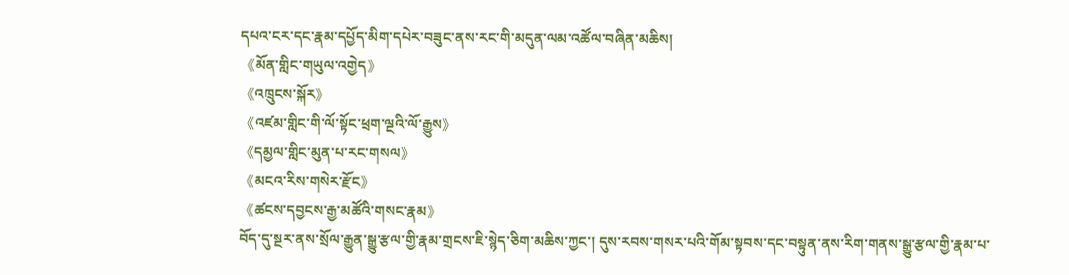དཔའ་ངར་དང་རྣམ་དཔྱོད་མིག་དཔེར་བཟུང་ནས་རང་གི་མདུན་ལམ་འཚོལ་བཞིན་མཆིས།
《མོན་གླིང་གཡུལ་འགྱེད》
《འཁྲུངས་སྐོར》
《འཛམ་གླིང་གི་ལོ་སྟོང་ཕྲག་ལྔའི་ལོ་རྒྱུས》
《དམྱལ་གླིང་མུན་པ་རང་གསལ》
《མངའ་རིས་གསེར་རྫོང》
《ཚངས་དབྱངས་རྒྱ་མཚོའི་གསང་རྣམ》
བོད་དུ་སྔར་ནས་སྲོལ་རྒྱུན་སྒྱུ་རྩལ་གྱི་རྣམ་གྲངས་ཇི་སྙེད་ཅིག་མཆིས་ཀྱང་། དུས་རབས་གསར་པའི་གོམ་སྟབས་དང་བསྟུན་ནས་རིག་གནས་སྒྱུ་རྩལ་གྱི་རྣམ་པ་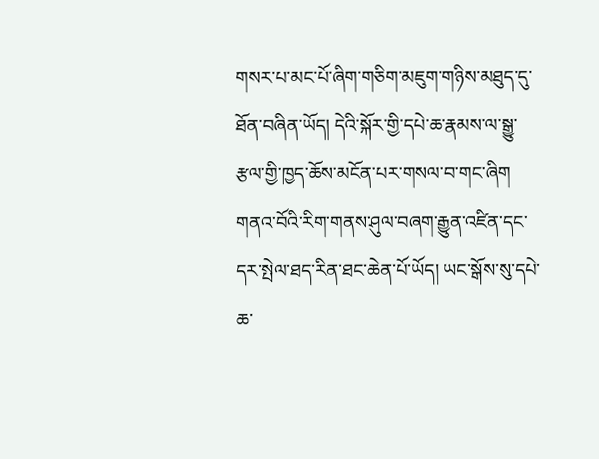གསར་པ་མང་པོ་ཞིག་གཅིག་མཇུག་གཉིས་མཐུད་དུ་ཐོན་བཞིན་ཡོད། དེའི་སྐོར་གྱི་དཔེ་ཆ་རྣམས་ལ་སྒྱུ་རྩལ་གྱི་ཁྱད་ཆོས་མངོན་པར་གསལ་བ་གང་ཞིག གནའ་བོའི་རིག་གནས་ཤུལ་བཞག་རྒྱུན་འཛིན་དང་དར་སྤེལ་ཐད་རིན་ཐང་ཆེན་པོ་ཡོད། ཡང་སྒོས་སུ་དཔེ་ཆ་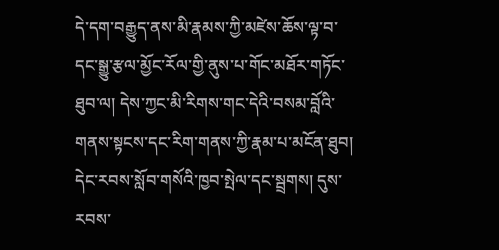དེ་དག་བརྒྱུད་ནས་མི་རྣམས་ཀྱི་མཛེས་ཆོས་ལྟ་བ་དང་སྒྱུ་རྩལ་མྱོང་རོལ་གྱི་ནུས་པ་གོང་མཐོར་གཏོང་ཐུབ་ལ། དེས་ཀྱང་མི་རིགས་གང་དེའི་བསམ་བློའི་གནས་སྟངས་དང་རིག་གནས་ཀྱི་རྣམ་པ་མངོན་ཐུབ།
དེང་རབས་སློབ་གསོའི་ཁྱབ་སྤེལ་དང་སྦྲགས། དུས་རབས་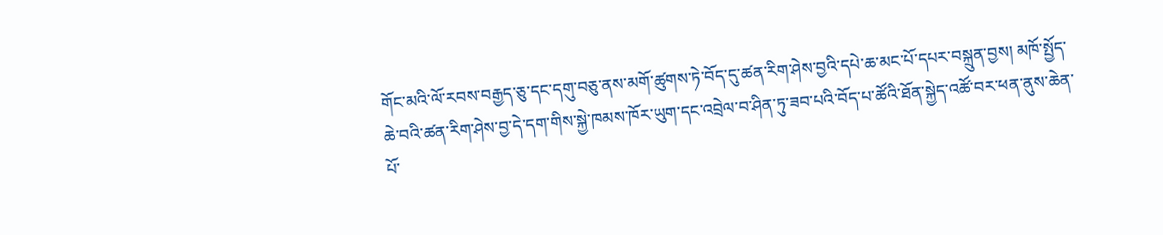གོང་མའི་ལོ་རབས་བརྒྱད་ཅུ་དང་དགུ་བཅུ་ནས་མགོ་ཚུགས་ཏེ་བོད་དུ་ཚན་རིག་ཤེས་བྱའི་དཔེ་ཆ་མང་པོ་དཔར་བསྐྲུན་བྱས། མཁོ་སྤྱོད་ཆེ་བའི་ཚན་རིག་ཤེས་བྱ་དེ་དག་གིས་སྐྱེ་ཁམས་ཁོར་ཡུག་དང་འབྲེལ་བ་ཤིན་ཏུ་ཟབ་པའི་བོད་པ་ཚོའི་ཐོན་སྐྱེད་འཚོ་བར་ཕན་ནུས་ཆེན་པོ་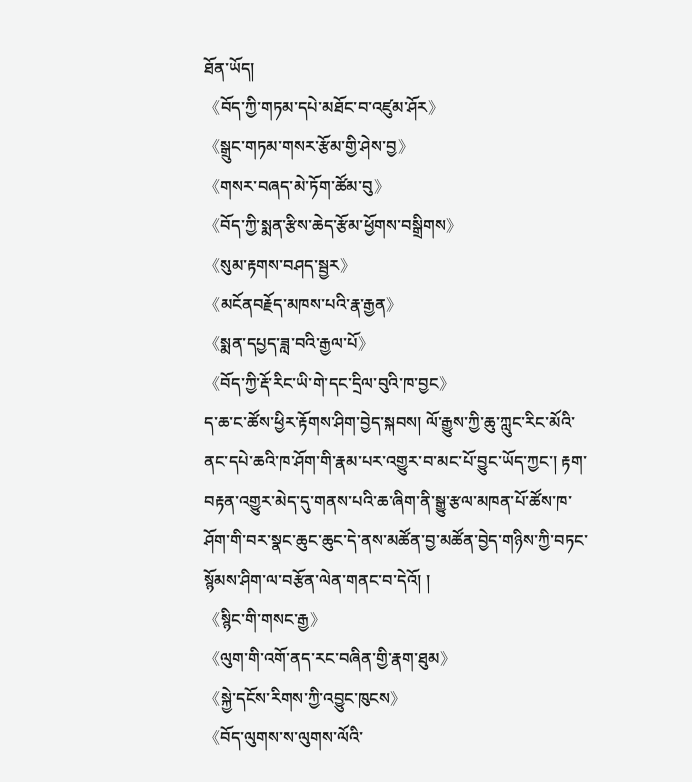ཐོན་ཡོད།
《བོད་ཀྱི་གཏམ་དཔེ་མཐོང་བ་འཛུམ་ཤོར》
《སྒྲུང་གཏམ་གསར་རྩོམ་གྱི་ཤེས་བྱ》
《གསར་བཞད་མེ་ཏོག་ཚོམ་བུ》
《བོད་ཀྱི་སྨན་རྩིས་ཆེད་རྩོམ་ཕྱོགས་བསྒྲིགས》
《སུམ་རྟགས་བཤད་སྦྱར》
《མངོནབརྗོད་མཁས་པའི་རྣ་རྒྱན》
《སྨན་དཔྱད་ཟླ་བའི་རྒྱལ་པོ》
《བོད་ཀྱི་རྡོ་རིང་ཡི་གེ་དང་དྲིལ་བུའི་ཁ་བྱང》
ད་ཆ་ང་ཚོས་ཕྱིར་རྟོགས་ཤིག་བྱེད་སྐབས། ལོ་རྒྱུས་ཀྱི་ཆུ་ཀླུང་རིང་མོའི་ནང་དཔེ་ཆའི་ཁ་ཤོག་གི་རྣམ་པར་འགྱུར་བ་མང་པོ་བྱུང་ཡོད་ཀྱང་། རྟག་བརྟན་འགྱུར་མེད་དུ་གནས་པའི་ཆ་ཞིག་ནི་སྒྱུ་རྩལ་མཁན་པོ་ཚོས་ཁ་ཤོག་གི་བར་སྣང་ཆུང་ཆུང་དེ་ནས་མཚོན་བྱ་མཚོན་བྱེད་གཉིས་ཀྱི་བཏང་སྙོམས་ཤིག་ལ་བརྩོན་ལེན་གནང་བ་དེའོ། །
《སྙིང་གི་གསང་རྒྱ》
《ལུག་གི་འགོ་ནད་རང་བཞིན་གྱི་རྣག་ཐུམ》
《སྐྱེ་དངོས་རིགས་ཀྱི་འབྱུང་ཁུངས》
《བོད་ལུགས་ས་ལུགས་ལོའི་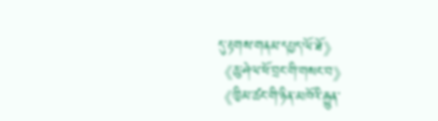དུ་རྟགས་གནམ་དཔྱད་ལོ་ཐོ》
《ཆུ་ཤེལ་ཕོ་བྲང་གི་གསང་བ》
《ཁྱིམ་ཚང་གི་ཉིན་མཁོའི་རྒྱུན་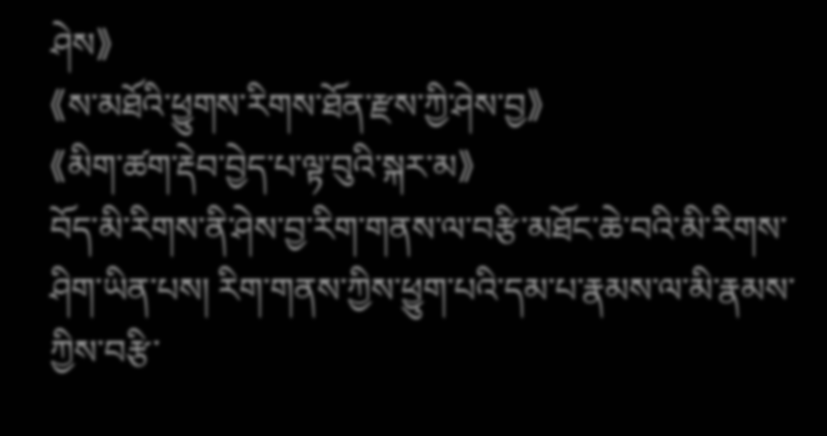ཤེས》
《ས་མཐོའི་ཕྱུགས་རིགས་ཐོན་རྫས་ཀྱི་ཤེས་བྱ》
《མིག་ཚག་རྡེབ་བྱེད་པ་ལྟ་བུའི་སྐར་མ》
བོད་མི་རིགས་ནི་ཤེས་བྱ་རིག་གནས་ལ་བརྩི་མཐོང་ཆེ་བའི་མི་རིགས་ཤིག་ཡིན་པས། རིག་གནས་ཀྱིས་ཕྱུག་པའི་དམ་པ་རྣམས་ལ་མི་རྣམས་ཀྱིས་བརྩི་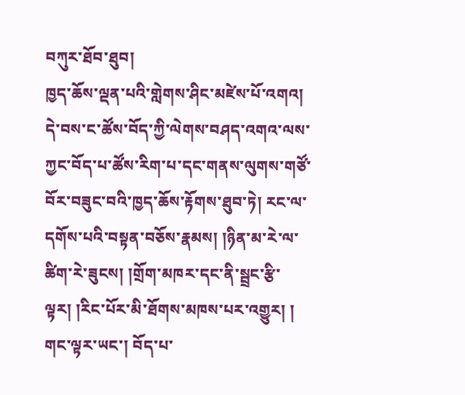བཀུར་ཐོབ་ཐུབ།
ཁྱད་ཆོས་ལྡན་པའི་གླེགས་ཤིང་མཛེས་པོ་འགའ།
དེ་བས་ང་ཚོས་བོད་ཀྱི་ལེགས་བཤད་འགའ་ལས་ཀྱང་བོད་པ་ཚོས་རིག་པ་དང་གནས་ལུགས་གཙོ་བོར་བཟུང་བའི་ཁྱད་ཆོས་རྟོགས་ཐུབ་ཏེ། རང་ལ་དགོས་པའི་བསྟན་བཅོས་རྣམས། །ཉིན་མ་རེ་ལ་ཚིག་རེ་ཟུངས། །གྲོག་མཁར་དང་ནི་སྦྲང་རྩི་ལྟར། །རིང་པོར་མི་ཐོགས་མཁས་པར་འགྱུར། །
གང་ལྟར་ཡང་། བོད་པ་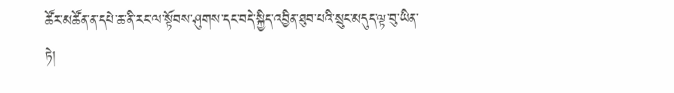ཚོར་མཚོན་ན་དཔེ་ཆ་ནི་རང་ལ་སྟོབས་ཤུགས་དང་བདེ་སྐྱིད་འབྱིན་ཐུབ་པའི་སྲུང་མདུད་ལྟ་བུ་ཡིན་ཏེ།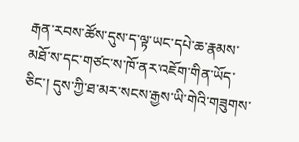རྒན་རབས་ཚོས་དུས་ད་ལྟ་ཡང་དཔེ་ཆ་རྣམས་མཐོ་ས་དང་གཙང་ས་ཁོ་ནར་འཇོག་གིན་ཡོད་ཅིང་། དུས་ཀྱི་ཐ་མར་སངས་རྒྱས་ཡི་གེའི་གཟུགས་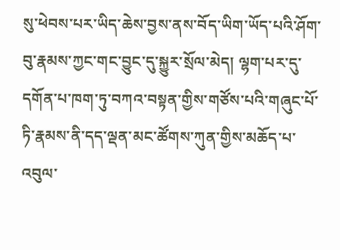སུ་ཕེབས་པར་ཡིད་ཆེས་བྱས་ནས་བོད་ཡིག་ཡོད་པའི་ཤོག་བུ་རྣམས་ཀྱང་གང་བྱུང་དུ་སྐྱུར་སྲོལ་མེད། ལྷག་པར་དུ་དགོན་པ་ཁག་ཏུ་བཀའ་བསྟན་གྱིས་གཙོས་པའི་གཞུང་པོ་ཏི་རྣམས་ནི་དད་ལྡན་མང་ཚོགས་ཀུན་གྱིས་མཆོད་པ་འབུལ་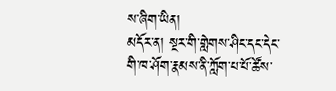ས་ཞིག་ཡིན།
མདོར་ན། སྔར་གི་གླེགས་ཤིང་དང་དེང་གི་ཁ་ཤོག་རྣམས་ནི་ཀློག་པ་པོ་ཚོས་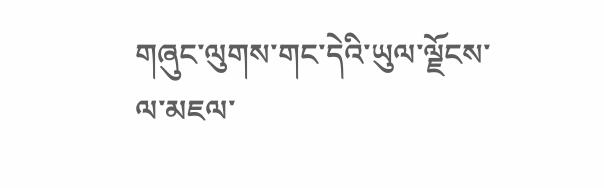གཞུང་ལུགས་གང་དེའི་ཡུལ་ལྗོངས་ལ་མཇལ་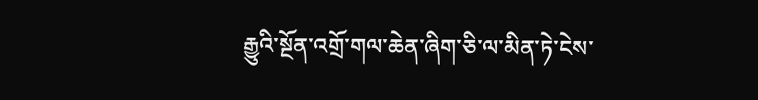རྒྱུའི་སྔོན་འགྲོ་གལ་ཆེན་ཞིག་ཅི་ལ་མིན་ཏེ་ངེས་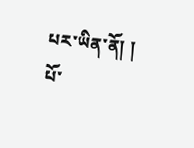པར་ཡིན་ནོ། །
པོ་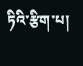ཏིའི་རྩིག་པ།